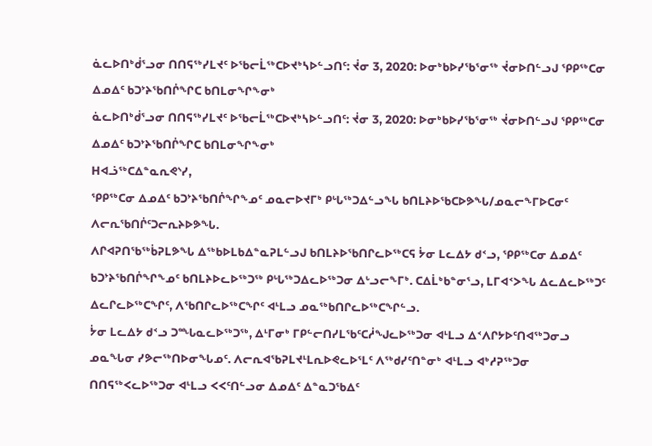ᓈᓚᐅᑎᒃᑰᕐᓗᓂ ᑎᑎᕋᖅᓯᒪᔪᑦ ᐅᖃᓕᒫᖅᑕᐅᔪᒃᓴᐅᓪᓗᑎᑦ: ᔫᓂ 3, 2020: ᐅᓂᒃᑲᐅᓯᖃᕐᓂᖅ ᔫᓂᐅᑎᓪᓗᒍ ᕿᑭᖅᑕᓂ ᐃᓄᐃᑦ ᑲᑐᔾᔨᖃᑎᒌᖏᑕ ᑲᑎᒪᓂᖏᖕᓂᒃ
ᓈᓚᐅᑎᒃᑰᕐᓗᓂ ᑎᑎᕋᖅᓯᒪᔪᑦ ᐅᖃᓕᒫᖅᑕᐅᔪᒃᓴᐅᓪᓗᑎᑦ: ᔫᓂ 3, 2020: ᐅᓂᒃᑲᐅᓯᖃᕐᓂᖅ ᔫᓂᐅᑎᓪᓗᒍ ᕿᑭᖅᑕᓂ ᐃᓄᐃᑦ ᑲᑐᔾᔨᖃᑎᒌᖏᑕ ᑲᑎᒪᓂᖏᖕᓂᒃ
ᕼᐊᓘᖅᑕᐃᓐᓇᕆᕙᔅᓯ,
ᕿᑭᖅᑕᓂ ᐃᓄᐃᑦ ᑲᑐᔾᔨᖃᑎᒌᖏᖕᓄᑦ ᓄᓇᓕᐅᔪᒥᒃ ᑭᒡᒐᖅᑐᐃᓪᓗᖓ ᑲᑎᒪᔨᐅᖃᑕᐅᕗᖓ/ᓄᓇᓕᖕᒥᐅᑕᓂᑦ ᐱᓕᕆᖃᑎᒌᑦᑐᓕᕆᔨᐅᕗᖓ.
ᐱᒋᐊᕈᑎᖃᖅᑳᕈᒪᕗᖓ ᐃᖅᑲᐅᒪᑲᐃᓐᓇᕈᒪᓪᓗᒍ ᑲᑎᒪᔨᐅᖃᑎᒋᓚᐅᖅᑕᕋ ᔮᓂ ᒪᓚᐃᔭ ᑯᑉᓗ, ᕿᑭᖅᑕᓂ ᐃᓄᐃᑦ ᑲᑐᔾᔨᖃᑎᒌᖏᖕᓄᑦ ᑲᑎᒪᔨᐅᓚᐅᖅᑐᖅ ᑭᒡᒐᖅᑐᐃᓚᐅᖅᑐᓂ ᐃᒡᓗᓕᖕᒥᒃ. ᑕᐃᒫᒃᑲᓐᓂᕐᓗ, ᒪᒥᐊᑉᐳᖓ ᐃᓚᐃᓚᐅᖅᑐᑦ ᐃᓚᒋᓚᐅᖅᑕᖏᑦ, ᐱᖃᑎᒋᓚᐅᖅᑕᖏᑦ ᐊᒻᒪᓗ ᓄᓇᖅᑲᑎᒋᓚᐅᖅᑕᖏᓪᓗ.
ᔮᓂ ᒪᓚᐃᔭ ᑯᑉᓗ ᑐᙵᓇᓚᐅᖅᑐᖅ, ᐃᒻᒥᓂᒃ ᒥᑭᓪᓕᑎᓯᒪᖃᑦᑕᓲᖑᓚᐅᖅᑐᓂ ᐊᒻᒪᓗ ᐃᑉᐱᒋᔭᐅᑦᑎᐊᖅᑐᓂᓗ ᓄᓇᖓᓂ ᓯᕗᓕᖅᑎᐅᓂᖓᓄᑦ. ᐱᓕᕆᐊᖃᕈᒪᔪᒻᒪᕆᐅᕙᓚᐅᕐᒪᑦ ᐱᖅᑯᓯᑦᑎᓐᓂᒃ ᐊᒻᒪᓗ ᐊᒃᓱᕈᖅᑐᓂ ᑎᑎᕋᖅᐸᓚᐅᖅᑐᓂ ᐊᒻᒪᓗ ᐸᐸᑦᑎᓪᓗᓂ ᐃᓄᐃᑦ ᐃᓐᓇᑐᖃᐃᑦ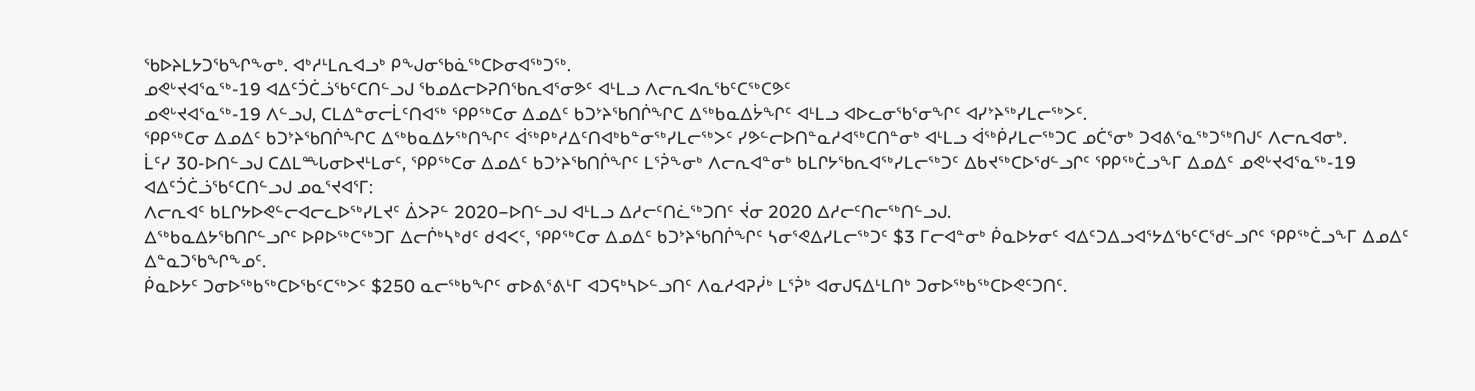ᖃᐅᔨᒪᔭᑐᖃᖏᖕᓂᒃ. ᐊᒃᓱᒻᒪᕆᐊᓗᒃ ᑭᖑᓂᖃᓈᖅᑕᐅᓂᐊᖅᑐᖅ.
ᓄᕙᒡᔪᐊᕐᓇᖅ-19 ᐊᐃᑦᑑᑖᓘᖃᑦᑕᑎᓪᓗᒍ ᖃᓄᐃᓕᐅᕈᑎᖃᕆᐊᕐᓂᕗᑦ ᐊᒻᒪᓗ ᐱᓕᕆᐊᕆᖃᑦᑕᖅᑕᕗᑦ
ᓄᕙᒡᔪᐊᕐᓇᖅ-19 ᐱᓪᓗᒍ, ᑕᒪᐃᓐᓂᓕᒫᑦᑎᐊᖅ ᕿᑭᖅᑕᓂ ᐃᓄᐃᑦ ᑲᑐᔾᔨᖃᑎᒌᖏᑕ ᐃᖅᑲᓇᐃᔮᖏᑦ ᐊᒻᒪᓗ ᐊᐅᓚᓂᖃᕐᓂᖏᑦ ᐊᓯᔾᔨᖅᓯᒪᓕᖅᐳᑦ.
ᕿᑭᖅᑕᓂ ᐃᓄᐃᑦ ᑲᑐᔾᔨᖃᑎᒌᖏᑕ ᐃᖅᑲᓇᐃᔭᖅᑎᖏᑦ ᐋᖅᑭᒃᓱᐃᑦᑎᐊᒃᑲᓐᓂᖅᓯᒪᓕᖅᐳᑦ ᓯᕗᓪᓕᐅᑎᓐᓇᓱᐊᖅᑕᑎᓐᓂᒃ ᐊᒻᒪᓗ ᐋᖅᑮᓯᒪᓕᖅᑐᑕ ᓄᑖᕐᓂᒃ ᑐᐊᕕᕐᓇᖅᑐᖅᑎᒍᑦ ᐱᓕᕆᐊᓂᒃ.
ᒫᑦᓯ 30-ᐅᑎᓪᓗᒍ ᑕᐃᒪᙵᓂᐅᔪᒻᒪᓂᑦ, ᕿᑭᖅᑕᓂ ᐃᓄᐃᑦ ᑲᑐᔾᔨᖃᑎᒌᖏᑦ ᒪᕐᕉᖕᓂᒃ ᐱᓕᕆᐊᓐᓂᒃ ᑲᒪᒋᔭᖃᕆᐊᖅᓯᒪᓕᖅᑐᑦ ᐃᑲᔪᖅᑕᐅᖁᓪᓗᒋᑦ ᕿᑭᖅᑖᓗᖕᒥ ᐃᓄᐃᑦ ᓄᕙᒡᔪᐊᕐᓇᖅ-19 ᐊᐃᑦᑑᑖᓘᖃᑦᑕᑎᓪᓗᒍ ᓄᓇᕐᔪᐊᕐᒥ:
ᐱᓕᕆᐊᑦ ᑲᒪᒋᔭᐅᕙᓪᓕᐊᓕᓚᐅᖅᓯᒪᔪᑦ ᐄᐳᕈᓪ 2020−ᐅᑎᓪᓗᒍ ᐊᒻᒪᓗ ᐃᓱᓕᑦᑎᓛᖅᑐᑎᑦ ᔫᓂ 2020 ᐃᓱᓕᑦᑎᓕᖅᑎᓪᓗᒍ.
ᐃᖅᑲᓇᐃᔭᖃᑎᒋᓪᓗᒋᑦ ᐅᑭᐅᖅᑕᖅᑐᒥ ᐃᓕᒌᒃᓴᒃᑯᑦ ᑯᐊᐸᑦ, ᕿᑭᖅᑕᓂ ᐃᓄᐃᑦ ᑲᑐᔾᔨᖃᑎᒌᖏᑦ ᓴᓂᕐᕙᐃᓯᒪᓕᖅᑐᑦ $3 ᒥᓕᐊᓐᓂᒃ ᑮᓇᐅᔭᓂᑦ ᐊᐃᑦᑐᐃᓗᐊᕐᔭᐃᖃᑦᑕᖁᓪᓗᒋᑦ ᕿᑭᖅᑖᓗᖕᒥ ᐃᓄᐃᑦ ᐃᓐᓇᑐᖃᖏᖕᓄᑦ.
ᑮᓇᐅᔭᑦ ᑐᓂᐅᖅᑲᖅᑕᐅᖃᑦᑕᖅᐳᑦ $250 ᓇᓕᖅᑲᖏᑦ ᓂᐅᕕᕐᕕᒻᒥ ᐊᑐᕋᒃᓴᐅᓪᓗᑎᑦ ᐱᓇᓱᐊᕈᓰᒃ ᒪᕐᕉᒃ ᐊᓂᒍᕋᐃᒻᒪᑎᒃ ᑐᓂᐅᖅᑲᖅᑕᐅᕙᑦᑐᑎᑦ.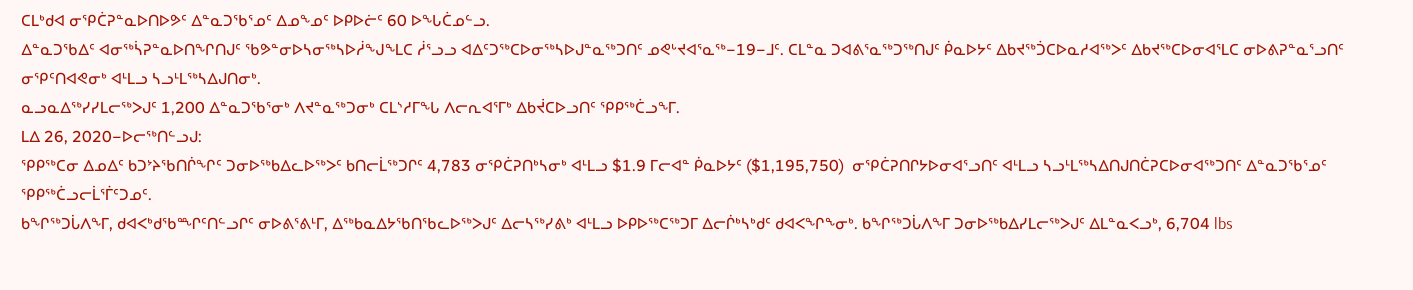ᑕᒪᒃᑯᐊ ᓂᕿᑖᕈᓐᓇᐅᑎᐅᕗᑦ ᐃᓐᓇᑐᖃᕐᓄᑦ ᐃᓄᖕᓄᑦ ᐅᑭᐅᓖᑦ 60 ᐅᖓᑖᓄᓪᓗ.
ᐃᓐᓇᑐᖃᐃᑦ ᐊᓂᖅᓵᕈᓐᓇᐅᑎᖏᑎᒍᑦ ᖃᕗᓐᓂᐅᓴᓂᖅᓴᐅᓲᖑᖕᒪᑕ ᓲᕐᓗᓗ ᐊᐃᑦᑐᖅᑕᐅᓂᖅᓴᐅᒍᓐᓇᖅᑐᑎᑦ ᓄᕙᒡᔪᐊᕐᓇᖅ−19−ᒧᑦ. ᑕᒪᓐᓇ ᑐᐊᕕᕐᓇᖅᑐᖅᑎᒍᑦ ᑮᓇᐅᔭᑦ ᐃᑲᔪᖅᑑᑕᐅᓇᓱᐊᖅᐳᑦ ᐃᑲᔪᖅᑕᐅᓂᐊᕐᒪᑕ ᓂᐅᕕᕈᓐᓇᕐᓗᑎᑦ ᓂᕿᑦᑎᐊᕙᓂᒃ ᐊᒻᒪᓗ ᓴᓗᒻᒪᖅᓴᐃᒍᑎᓂᒃ.
ᓇᓗᓇᐃᖅᓯᓯᒪᓕᖅᐳᒍᑦ 1,200 ᐃᓐᓇᑐᖃᕐᓂᒃ ᐱᔪᓐᓇᖅᑐᓂᒃ ᑕᒪᔅᓱᒥᖓ ᐱᓕᕆᐊᕐᒥᒃ ᐃᑲᔫᑕᐅᓗᑎᑦ ᕿᑭᖅᑖᓗᖕᒥ.
ᒪᐃ 26, 2020−ᐅᓕᖅᑎᓪᓗᒍ:
ᕿᑭᖅᑕᓂ ᐃᓄᐃᑦ ᑲᑐᔾᔨᖃᑎᒌᖏᑦ ᑐᓂᐅᖅᑲᐃᓚᐅᖅᐳᑦ ᑲᑎᓕᒫᖅᑐᒋᑦ 4,783 ᓂᕿᑖᕈᑎᒃᓴᓂᒃ ᐊᒻᒪᓗ $1.9 ᒥᓕᐊᓐ ᑮᓇᐅᔭᑦ ($1,195,750)  ᓂᕿᑖᕈᑎᒋᔭᐅᓂᐊᕐᓗᑎᑦ ᐊᒻᒪᓗ ᓴᓗᒻᒪᖅᓴᐃᑎᒍᑎᑖᕈᑕᐅᓂᐊᖅᑐᑎᑦ ᐃᓐᓇᑐᖃᕐᓄᑦ ᕿᑭᖅᑖᓗᓕᒫᕐᒦᑦᑐᓄᑦ.
ᑲᖏᖅᑐᒑᐱᖕᒥ, ᑯᐊᐸᒃᑯᖃᙱᑦᑎᓪᓗᒋᑦ ᓂᐅᕕᕐᕕᒻᒥ, ᐃᖅᑲᓇᐃᔭᖃᑎᖃᓚᐅᖅᐳᒍᑦ ᐃᓕᓴᖅᓯᕕᒃ ᐊᒻᒪᓗ ᐅᑭᐅᖅᑕᖅᑐᒥ ᐃᓕᒌᒃᓴᒃᑯᑦ ᑯᐊᐸᖏᖕᓂᒃ. ᑲᖏᖅᑐᒑᐱᖕᒥ ᑐᓂᐅᖅᑲᐃᓯᒪᓕᖅᐳᒍᑦ ᐃᒪᓐᓇᐸᓗᒃ, 6,704 lbs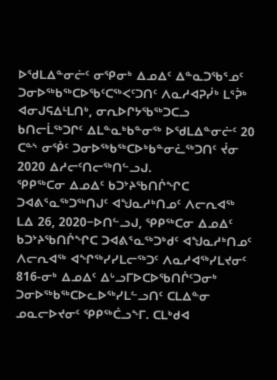ᐅᖁᒪᐃᓐᓂᓖᑦ ᓂᕿᓂᒃ ᐃᓄᐃᑦ ᐃᓐᓇᑐᖃᕐᓄᑦ ᑐᓂᐅᖅᑲᖅᑕᐅᖃᑦᑕᖅᐸᑦᑐᑎᑦ ᐱᓇᓱᐊᕈᓰᒃ ᒪᕐᕉᒃ ᐊᓂᒍᕋᐃᒻᒪᑎᒃ, ᓂᕆᐅᒋᔭᖃᖅᑐᑕᓗ ᑲᑎᓕᒫᖅᑐᒋᑦ ᐃᒪᓐᓇᒃᑲᓐᓂᖅ ᐅᖁᒪᐃᓐᓂᓖᑦ 20 ᑕᓐᔅ ᓂᖀᑦ ᑐᓂᐅᖅᑲᖅᑕᐅᒃᑲᓐᓂᓛᖅᑐᑎᑦ ᔫᓂ 2020 ᐃᓱᓕᑦᑎᓕᖅᑎᓪᓗᒍ.
ᕿᑭᖅᑕᓂ ᐃᓄᐃᑦ ᑲᑐᔾᔨᖃᑎᒌᖏᑕ ᑐᐊᕕᕐᓇᖅᑐᖅᑎᒍᑦ ᐊᖑᓇᓱᒃᑎᓄᑦ ᐱᓕᕆᐊᖅ
ᒪᐃ 26, 2020−ᐅᑎᓪᓗᒍ, ᕿᑭᖅᑕᓂ ᐃᓄᐃᑦ ᑲᑐᔾᔨᖃᑎᒌᖏᑕ ᑐᐊᕕᕐᓇᖅᑐᒃᑯᑦ ᐊᖑᓇᓱᒃᑎᓄᑦ ᐱᓕᕆᐊᖅ ᐊᖏᖅᓯᓯᒪᓕᖅᑐᑦ ᐱᓇᓱᐊᖅᓯᒪᔪᓂᑦ 816-ᓂᒃ ᐃᓄᐃᑦ ᐃᒡᓗᒥᐅᑕᐅᖃᑎᒌᑦᑐᓂᒃ ᑐᓂᐅᖅᑲᖅᑕᐅᓚᐅᖅᓯᒪᓪᓗᑎᑦ ᑕᒪᐃᓐᓂ ᓄᓇᓕᐅᔪᓂᑦ ᕿᑭᖅᑖᓗᖕᒥ. ᑕᒪᒃᑯᐊ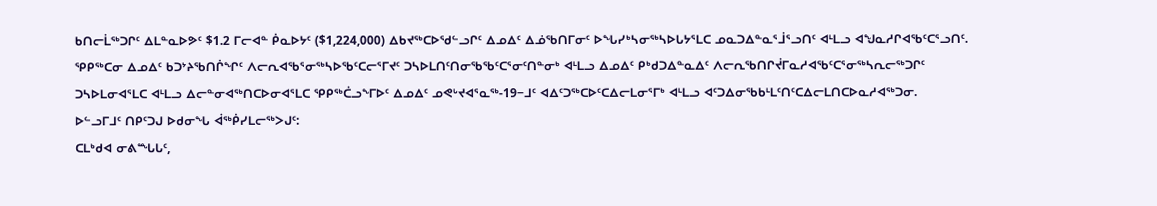ᑲᑎᓕᒫᖅᑐᒋᑦ ᐃᒪᓐᓇᐅᕗᑦ $1.2 ᒥᓕᐊᓐ ᑮᓇᐅᔭᑦ ($1,224,000) ᐃᑲᔪᖅᑕᐅᖁᓪᓗᒋᑦ ᐃᓄᐃᑦ ᐃᓅᖃᑎᒥᓂᑦ ᐅᖓᓯᒃᓴᓂᖅᓴᐅᒐᔭᕐᒪᑕ ᓄᓇᑐᐃᓐᓇᕐᒨᕐᓗᑎᑦ ᐊᒻᒪᓗ ᐊᖑᓇᓱᒋᐊᖃᑦᑕᕐᓗᑎᑦ.
ᕿᑭᖅᑕᓂ ᐃᓄᐃᑦ ᑲᑐᔾᔨᖃᑎᒌᖏᑦ ᐱᓕᕆᐊᖃᕐᓂᖅᓴᐅᖃᑦᑕᓕᕐᒥᔪᑦ ᑐᓴᐅᒪᑎᑦᑎᓂᖃᖃᑦᑕᕐᓂᑦᑎᓐᓂᒃ ᐊᒻᒪᓗ ᐃᓄᐃᑦ ᑭᒃᑯᑐᐃᓐᓇᐃᑦ ᐱᓕᕆᖃᑎᒋᔫᒥᓇᓱᐊᖃᑦᑕᕐᓂᖅᓴᕆᓕᖅᑐᒋᑦ ᑐᓴᐅᒪᓂᐊᕐᒪᑕ ᐊᒻᒪᓗ ᐃᓕᓐᓂᐊᖅᑎᑕᐅᓂᐊᕐᒪᑕ ᕿᑭᖅᑖᓗᖕᒥᐅᑦ ᐃᓄᐃᑦ ᓄᕙᒡᔪᐊᕐᓇᖅ-19−ᒧᑦ ᐊᐃᑦᑐᖅᑕᐅᑦᑕᐃᓕᒪᓂᕐᒥᒃ ᐊᒻᒪᓗ ᐊᑦᑐᐃᓂᖃᑲᒻᒪᑦᑎᑦᑕᐃᓕᒪᑎᑕᐅᓇᓱᐊᖅᑐᓂ.
ᐅᓪᓗᒥᒧᑦ ᑎᑭᑦᑐᒍ ᐅᑯᓂᖓ ᐋᖅᑮᓯᒪᓕᖅᐳᒍᑦ:
ᑕᒪᒃᑯᐊ ᓂᕕᙵᒐᑦ,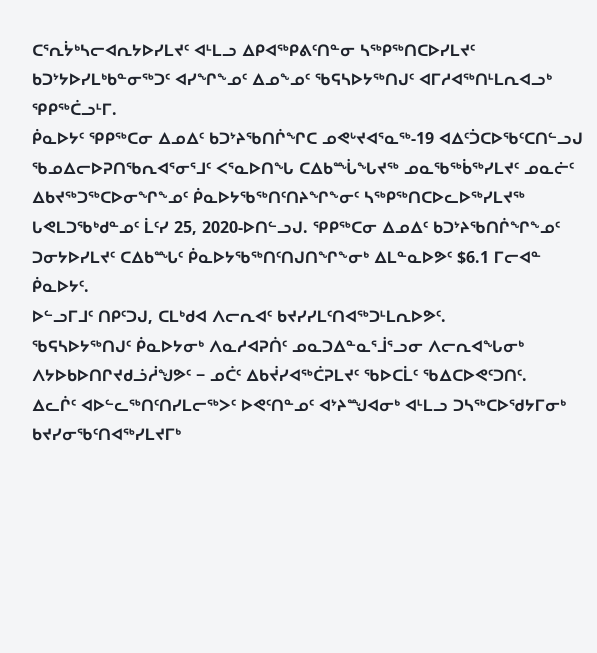ᑕᕐᕆᔮᒃᓴᓕᐊᕆᔭᐅᓯᒪᔪᑦ ᐊᒻᒪᓗ ᐃᑭᐊᖅᑭᕕᑦᑎᓐᓂ ᓴᖅᑭᖅᑎᑕᐅᓯᒪᔪᑦ ᑲᑐᔾᔭᐅᓯᒪᒃᑲᓐᓂᖅᑐᑦ ᐊᓯᖏᖕᓄᑦ ᐃᓄᖕᓄᑦ ᖃᕋᓴᐅᔭᖅᑎᒍᑦ ᐊᒥᓱᐊᖅᑎᒻᒪᕆᐊᓗᒃ ᕿᑭᖅᑖᓗᒻᒥ.
ᑮᓇᐅᔭᑦ ᕿᑭᖅᑕᓂ ᐃᓄᐃᑦ ᑲᑐᔾᔨᖃᑎᒌᖏᑕ ᓄᕙᒡᔪᐊᕐᓇᖅ-19 ᐊᐃᑦᑑᑕᐅᖃᑦᑕᑎᓪᓗᒍ ᖃᓄᐃᓕᐅᕈᑎᖃᕆᐊᕐᓂᕐᒧᑦ ᐸᕐᓇᐅᑎᖓ ᑕᐃᑲᙶᖓᔪᖅ ᓄᓇᖃᖅᑳᖅᓯᒪᔪᑦ ᓄᓇᓖᑦ ᐃᑲᔪᖅᑐᖅᑕᐅᓂᖏᖕᓄᑦ ᑮᓇᐅᔭᖃᖅᑎᑦᑎᔨᖏᖕᓂᑦ ᓴᖅᑭᖅᑎᑕᐅᓚᐅᖅᓯᒪᔪᖅ ᒐᕙᒪᑐᖃᒃᑯᓐᓄᑦ ᒫᑦᓯ 25, 2020-ᐅᑎᓪᓗᒍ. ᕿᑭᖅᑕᓂ ᐃᓄᐃᑦ ᑲᑐᔾᔨᖃᑎᒌᖏᖕᓄᑦ ᑐᓂᔭᐅᓯᒪᔪᑦ ᑕᐃᑲᙵᑦ ᑮᓇᐅᔭᖃᖅᑎᑦᑎᒍᑎᖏᖕᓂᒃ ᐃᒪᓐᓇᐅᕗᑦ $6.1 ᒥᓕᐊᓐ ᑮᓇᐅᔭᑦ.
ᐅᓪᓗᒥᒧᑦ ᑎᑭᑦᑐᒍ, ᑕᒪᒃᑯᐊ ᐱᓕᕆᐊᑦ ᑲᔪᓯᓯᒪᑦᑎᐊᖅᑐᒻᒪᕆᐅᕗᑦ.
ᖃᕋᓴᐅᔭᖅᑎᒍᑦ ᑮᓇᐅᔭᓂᒃ ᐱᓇᓱᐊᕈᑏᑦ ᓄᓇᑐᐃᓐᓇᕐᒨᕐᓗᓂ ᐱᓕᕆᐊᖓᓂᒃ ᐱᔭᐅᑲᐅᑎᒋᔪᑯᓘᓲᖑᕗᑦ − ᓄᑖᑦ ᐃᑲᔫᓯᐊᖅᑖᕈᒪᔪᑦ ᖃᐅᑕᒫᑦ ᖃᐃᑕᐅᕙᑦᑐᑎᑦ.
ᐃᓚᒌᑦ ᐊᐅᓪᓚᖅᑎᑦᑎᓯᒪᓕᖅᐳᑦ ᐅᕙᑦᑎᓐᓄᑦ ᐊᔾᔨᙳᐊᓂᒃ ᐊᒻᒪᓗ ᑐᓴᖅᑕᐅᖁᔭᒥᓂᒃ ᑲᔪᓯᓂᖃᑦᑎᐊᖅᓯᒪᔪᒥᒃ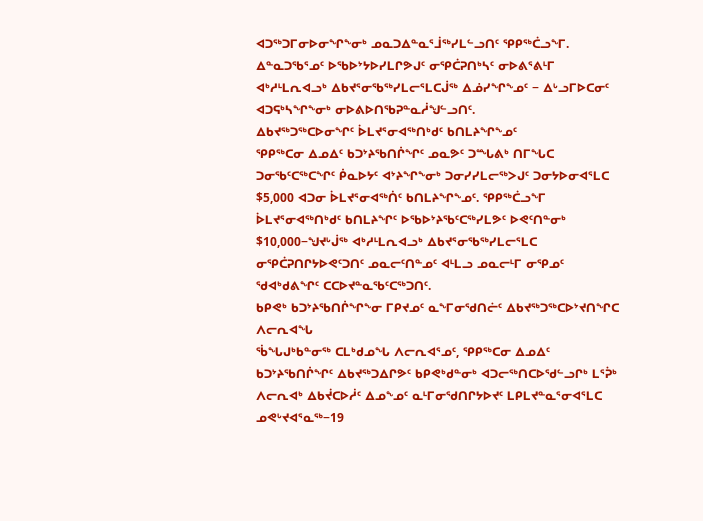ᐊᑐᖅᑐᒥᓂᐅᓂᖏᖕᓂᒃ ᓄᓇᑐᐃᓐᓇᕐᒨᖅᓯᒪᓪᓗᑎᑦ ᕿᑭᖅᑖᓗᖕᒥ.
ᐃᓐᓇᑐᖃᕐᓄᑦ ᐅᖃᐅᔾᔭᐅᓯᒪᒋᕗᒍᑦ ᓂᕿᑖᕈᑎᒃᓴᑦ ᓂᐅᕕᕐᕕᒻᒥ ᐊᒃᓱᒻᒪᕆᐊᓗᒃ ᐃᑲᔪᕐᓂᖃᖅᓯᒪᓕᕐᒪᑕᒎᖅ ᐃᓅᓯᖏᖕᓄᑦ − ᐃᒡᓗᒥᐅᑕᓂᑦ ᐊᑐᕋᒃᓴᖏᖕᓂᒃ ᓂᐅᕕᐅᑎᖃᕈᓐᓇᓲᖑᓪᓗᑎᑦ.
ᐃᑲᔪᖅᑐᖅᑕᐅᓂᖏᑦ ᐆᒪᔪᕐᓂᐊᖅᑎᒃᑯᑦ ᑲᑎᒪᔨᖏᖕᓄᑦ
ᕿᑭᖅᑕᓂ ᐃᓄᐃᑦ ᑲᑐᔾᔨᖃᑎᒌᖏᑦ ᓄᓇᕗᑦ ᑐᙵᕕᒃ ᑎᒥᖓᑕ ᑐᓂᖃᑦᑕᖅᑕᖏᑦ ᑮᓇᐅᔭᑦ ᐊᔾᔨᖏᖕᓂᒃ ᑐᓂᓯᓯᒪᓕᖅᐳᒍᑦ ᑐᓂᔭᐅᓂᐊᕐᒪᑕ $5,000 ᐊᑐᓂ ᐆᒪᔪᕐᓂᐊᖅᑏᑦ ᑲᑎᒪᔨᖏᖕᓄᑦ. ᕿᑭᖅᑖᓗᖕᒥ ᐆᒪᔪᕐᓂᐊᖅᑎᒃᑯᑦ ᑲᑎᒪᔨᖏᑦ ᐅᖃᐅᔾᔨᖃᑦᑕᖅᓯᒪᕗᑦ ᐅᕙᑦᑎᓐᓂᒃ $10,000−ᖑᔪᒡᒎᖅ ᐊᒃᓱᒻᒪᕆᐊᓗᒃ ᐃᑲᔪᕐᓂᖃᖅᓯᒪᓕᕐᒪᑕ ᓂᕿᑖᕈᑎᒋᔭᐅᕙᑦᑐᑎᑦ ᓄᓇᓕᑦᑎᓐᓄᑦ ᐊᒻᒪᓗ ᓄᓇᓕᒻᒥ ᓂᕿᓄᑦ ᖁᐊᒃᑯᕕᖏᑦ ᑕᑕᐅᔪᓐᓇᖃᑦᑕᖅᑐᑎᑦ.
ᑲᑭᕙᒃ ᑲᑐᔾᔨᖃᑎᒌᖏᖕᓂ ᒥᑭᔪᓄᑦ ᓇᖕᒥᓂᖁᑎᓖᑦ ᐃᑲᔪᖅᑐᖅᑕᐅᔾᔪᑎᖏᑕ ᐱᓕᕆᐊᖓ
ᖄᖓᒍᒃᑲᓐᓂᖅ ᑕᒪᒃᑯᓄᖓ ᐱᓕᕆᐊᕐᓄᑦ, ᕿᑭᖅᑕᓂ ᐃᓄᐃᑦ ᑲᑐᔾᔨᖃᑎᒌᖏᑦ ᐃᑲᔪᖅᑐᐃᒋᕗᑦ ᑲᑭᕙᒃᑯᓐᓂᒃ ᐊᑐᓕᖅᑎᑕᐅᖁᓪᓗᒋᒃ ᒪᕐᕉᒃ ᐱᓕᕆᐊᒃ ᐃᑲᔫᑕᐅᓲᑦ ᐃᓄᖕᓄᑦ ᓇᒻᒥᓂᖁᑎᒋᔭᐅᔪᑦ ᒪᑭᒪᔪᓐᓇᕐᓂᐊᕐᒪᑕ ᓄᕙᒡᔪᐊᕐᓇᖅ−19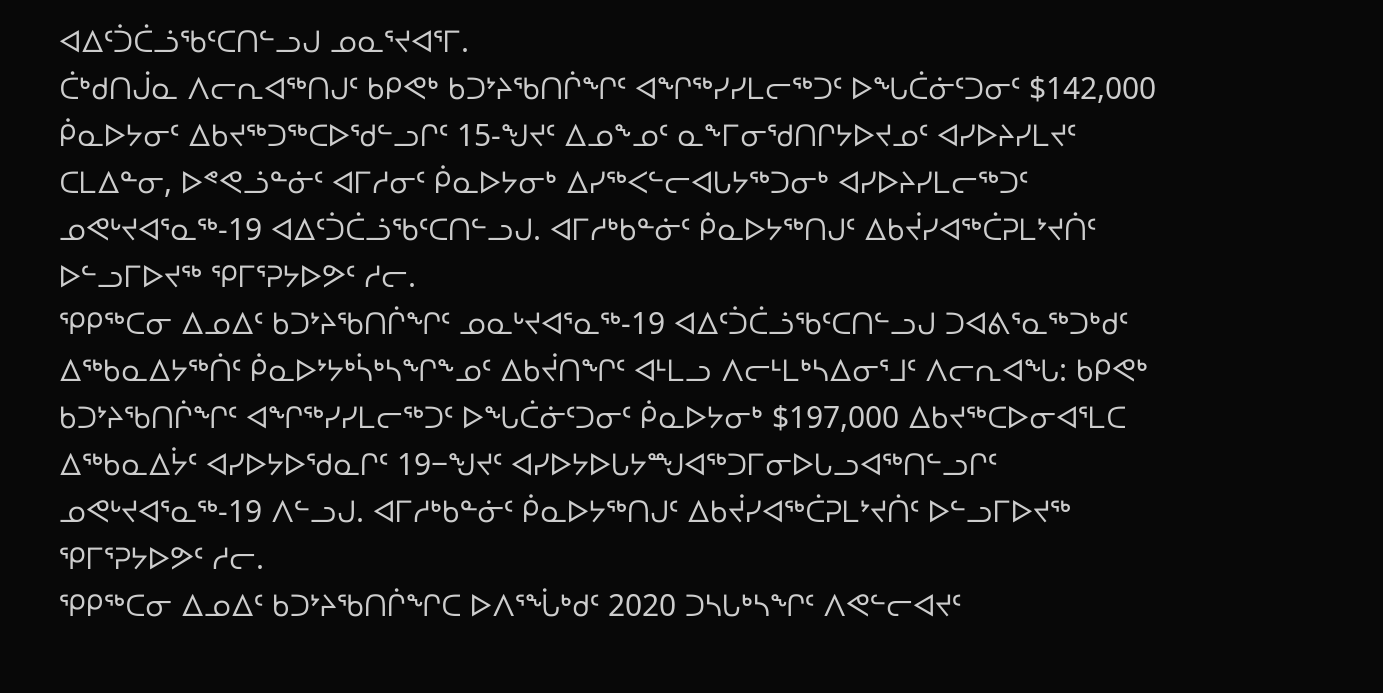ᐊᐃᑦᑑᑖᓘᖃᑦᑕᑎᓪᓗᒍ ᓄᓇᕐᔪᐊᕐᒥ.
ᑖᒃᑯᑎᒎᓇ ᐱᓕᕆᐊᖅᑎᒍᑦ ᑲᑭᕙᒃ ᑲᑐᔾᔨᖃᑎᒌᖏᑦ ᐊᖏᖅᓯᓯᒪᓕᖅᑐᑦ ᐅᖓᑖᓃᑦᑐᓂᑦ $142,000 ᑮᓇᐅᔭᓂᑦ ᐃᑲᔪᖅᑐᖅᑕᐅᖁᓪᓗᒋᑦ 15-ᖑᔪᑦ ᐃᓄᖕᓄᑦ ᓇᖕᒥᓂᖁᑎᒋᔭᐅᔪᓄᑦ ᐊᓯᐅᔨᓯᒪᔪᑦ ᑕᒪᐃᓐᓂ, ᐅᕝᕙᓘᓐᓃᑦ ᐊᒥᓱᓂᑦ ᑮᓇᐅᔭᓂᒃ ᐃᓯᖅᐸᓪᓕᐊᒐᔭᖅᑐᓂᒃ ᐊᓯᐅᔨᓯᒪᓕᖅᑐᑦ ᓄᕙᒡᔪᐊᕐᓇᖅ-19 ᐊᐃᑦᑑᑖᓘᖃᑦᑕᑎᓪᓗᒍ. ᐊᒥᓱᒃᑲᓐᓃᑦ ᑮᓇᐅᔭᖅᑎᒍᑦ ᐃᑲᔫᓯᐊᖅᑖᕈᒪᔾᔪᑏᑦ ᐅᓪᓗᒥᐅᔪᖅ ᕿᒥᕐᕈᔭᐅᕗᑦ ᓱᓕ.
ᕿᑭᖅᑕᓂ ᐃᓄᐃᑦ ᑲᑐᔾᔨᖃᑎᒌᖏᑦ ᓄᓇᒡᔪᐊᕐᓇᖅ-19 ᐊᐃᑦᑑᑖᓘᖃᑦᑕᑎᓪᓗᒍ ᑐᐊᕕᕐᓇᖅᑐᒃᑯᑦ ᐃᖅᑲᓇᐃᔭᖅᑏᑦ ᑮᓇᐅᔾᔭᒃᓵᒃᓴᖏᖕᓄᑦ ᐃᑲᔫᑎᖏᑦ ᐊᒻᒪᓗ ᐱᓕᒻᒪᒃᓴᐃᓂᕐᒧᑦ ᐱᓕᕆᐊᖓ: ᑲᑭᕙᒃ ᑲᑐᔾᔨᖃᑎᒌᖏᑦ ᐊᖏᖅᓯᓯᒪᓕᖅᑐᑦ ᐅᖓᑖᓃᑦᑐᓂᑦ ᑮᓇᐅᔭᓂᒃ $197,000 ᐃᑲᔪᖅᑕᐅᓂᐊᕐᒪᑕ ᐃᖅᑲᓇᐃᔮᑦ ᐊᓯᐅᔭᐅᖁᓇᒋᑦ 19−ᖑᔪᑦ ᐊᓯᐅᔭᐅᒐᔭᙳᐊᖅᑐᒥᓂᐅᒐᓗᐊᖅᑎᓪᓗᒋᑦ ᓄᕙᒡᔪᐊᕐᓇᖅ-19 ᐱᓪᓗᒍ. ᐊᒥᓱᒃᑲᓐᓃᑦ ᑮᓇᐅᔭᖅᑎᒍᑦ ᐃᑲᔫᓯᐊᖅᑖᕈᒪᔾᔪᑏᑦ ᐅᓪᓗᒥᐅᔪᖅ ᕿᒥᕐᕈᔭᐅᕗᑦ ᓱᓕ.
ᕿᑭᖅᑕᓂ ᐃᓄᐃᑦ ᑲᑐᔾᔨᖃᑎᒌᖏᑕ ᐅᐱᕐᖔᒃᑯᑦ 2020 ᑐᓴᒐᒃᓴᖏᑦ ᐱᕙᓪᓕᐊᔪᑦ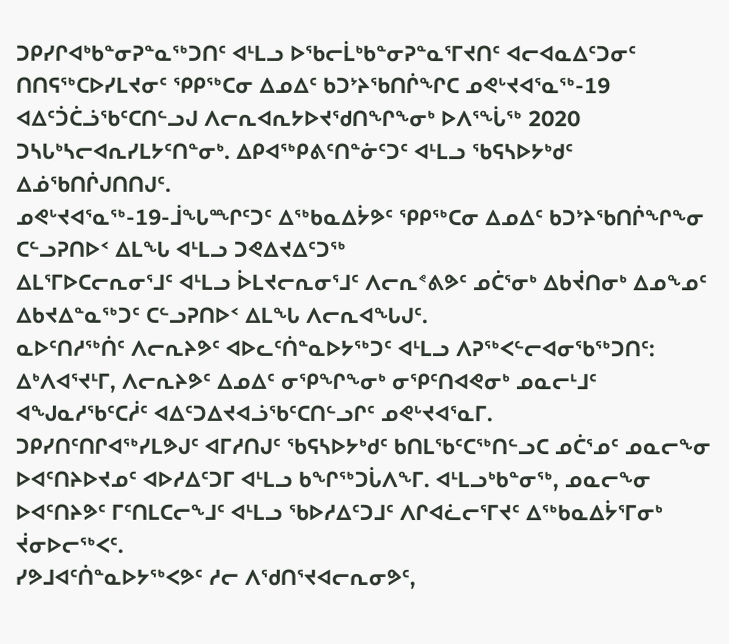ᑐᑭᓯᒋᐊᒃᑲᓐᓂᕈᓐᓇᖅᑐᑎᑦ ᐊᒻᒪᓗ ᐅᖃᓕᒫᒃᑲᓐᓂᕈᓐᓇᕐᒥᔪᑎᑦ ᐊᓕᐊᓇᐃᑦᑐᓂᑦ ᑎᑎᕋᖅᑕᐅᓯᒪᔪᓂᑦ ᕿᑭᖅᑕᓂ ᐃᓄᐃᑦ ᑲᑐᔾᔨᖃᑎᒌᖏᑕ ᓄᕙᒡᔪᐊᕐᓇᖅ-19 ᐊᐃᑦᑑᑖᓘᖃᑦᑕᑎᓪᓗᒍ ᐱᓕᕆᐊᕆᔭᐅᔪᖁᑎᖏᖕᓂᒃ ᐅᐱᕐᖔᖅ 2020 ᑐᓴᒐᒃᓴᓕᐊᕆᓯᒪᔭᑦᑎᓐᓂᒃ. ᐃᑭᐊᖅᑭᕕᑦᑎᓐᓃᑦᑐᑦ ᐊᒻᒪᓗ ᖃᕋᓴᐅᔭᒃᑯᑦ ᐃᓅᖃᑎᒌᒍᑎᑎᒍᑦ.
ᓄᕙᒡᔪᐊᕐᓇᖅ-19-ᒨᖓᙱᑦᑐᑦ ᐃᖅᑲᓇᐃᔮᕗᑦ ᕿᑭᖅᑕᓂ ᐃᓄᐃᑦ ᑲᑐᔾᔨᖃᑎᒌᖏᖕᓂ
ᑕᓪᓗᕈᑎᐅᑉ ᐃᒪᖓ ᐊᒻᒪᓗ ᑐᕙᐃᔪᐃᑦᑐᖅ
ᐃᒪᕐᒥᐅᑕᓕᕆᓂᕐᒧᑦ ᐊᒻᒪᓗ ᐆᒪᔪᓕᕆᓂᕐᒧᑦ ᐱᓕᕆᕝᕕᕗᑦ ᓄᑖᕐᓂᒃ ᐃᑲᔫᑎᓂᒃ ᐃᓄᖕᓄᑦ ᐃᑲᔪᐃᓐᓇᖅᑐᑦ ᑕᓪᓗᕈᑎᐅᑉ ᐃᒪᖓ ᐱᓕᕆᐊᖓᒍᑦ.
ᓇᐅᑦᑎᓱᖅᑏᑦ ᐱᓕᕆᔨᕗᑦ ᐊᐅᓚᑦᑏᓐᓇᐅᔭᖅᑐᑦ ᐊᒻᒪᓗ ᐱᕈᖅᐸᓪᓕᐊᓂᖃᖅᑐᑎᑦ: ᐃᒃᐱᐊᕐᔪᒻᒥ, ᐱᓕᕆᔨᕗᑦ ᐃᓄᐃᑦ ᓂᕿᖏᖕᓂᒃ ᓂᕿᑦᑎᐊᕙᓂᒃ ᓄᓇᓕᒻᒧᑦ ᐊᖑᓇᓱᖃᑦᑕᓲᑦ ᐊᐃᑦᑐᐃᔪᐊᓘᖃᑦᑕᑎᓪᓗᒋᑦ ᓄᕙᒡᔪᐊᕐᓇᒥ.
ᑐᑭᓯᑎᑦᑎᒋᐊᖅᓯᒪᕗᒍᑦ ᐊᒥᓱᑎᒍᑦ ᖃᕋᓴᐅᔭᒃᑯᑦ ᑲᑎᒪᖃᑦᑕᖅᑎᓪᓗᑕ ᓄᑖᕐᓄᑦ ᓄᓇᓕᖕᓂ ᐅᐊᑦᑎᔨᐅᔪᓄᑦ ᐊᐅᓱᐃᑦᑐᒥ ᐊᒻᒪᓗ ᑲᖏᖅᑐᒑᐱᖕᒥ. ᐊᒻᒪᓗᒃᑲᓐᓂᖅ, ᓄᓇᓕᖕᓂ ᐅᐊᑦᑎᔨᕗᑦ ᒥᑦᑎᒪᑕᓕᖕᒧᑦ ᐊᒻᒪᓗ ᖃᐅᓱᐃᑦᑐᒧᑦ ᐱᒋᐊᓛᓕᕐᒥᔪᑦ ᐃᖅᑲᓇᐃᔮᕐᒥᓂᒃ ᔫᓂᐅᓕᖅᐸᑦ.
ᓯᕗᒧᐊᑦᑏᓐᓇᐅᔭᖅᐸᕗᑦ ᓱᓕ ᐱᖁᑎᕐᔪᐊᓕᕆᓂᕗᑦ,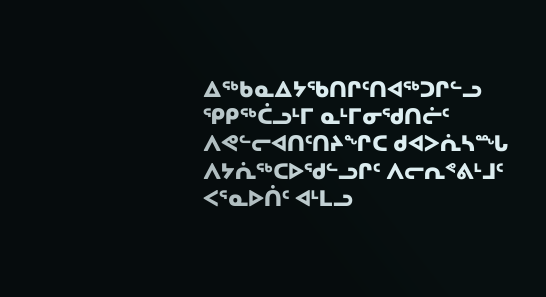ᐃᖅᑲᓇᐃᔭᖃᑎᒋᑦᑎᐊᖅᑐᒋᓪᓗ ᕿᑭᖅᑖᓗᒻᒥ ᓇᒻᒥᓂᖁᑎᓖᑦ ᐱᕙᓪᓕᐊᑎᑦᑎᔨᖏᑕ ᑯᐊᐳᕇᓴᙵ ᐱᔭᕇᖅᑕᐅᖁᓪᓗᒋᑦ ᐱᓕᕆᕝᕕᒻᒧᑦ ᐸᕐᓇᐅᑏᑦ ᐊᒻᒪᓗ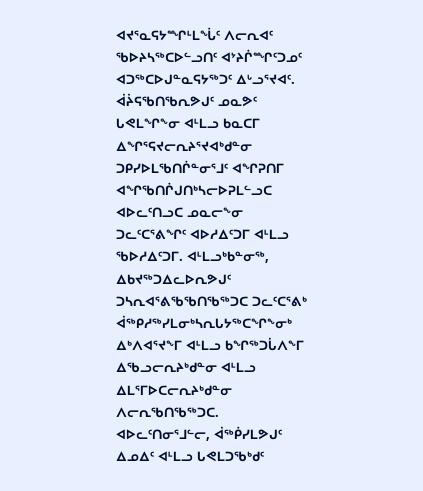ᐊᔪᕐᓇᕋᔭᙱᒻᒪᖔᑦ ᐱᓕᕆᐊᑦ ᖃᐅᔨᓴᖅᑕᐅᓪᓗᑎᑦ ᐊᔾᔨᒌᙱᑦᑐᓄᑦ ᐊᑐᖅᑕᐅᒍᓐᓇᕋᔭᖅᑐᑦ ᐃᒡᓗᕐᔪᐊᑦ.
ᐋᔩᕋᖃᑎᖃᕆᕗᒍᑦ ᓄᓇᕗᑦ ᒐᕙᒪᖏᖕᓂ ᐊᒻᒪᓗ ᑲᓇᑕᒥ ᐃᖏᕐᕋᔪᓕᕆᔨᕐᔪᐊᒃᑯᓐᓂ ᑐᑭᓯᐅᒪᖃᑎᒌᓐᓂᕐᒧᑦ ᐊᖏᕈᑎᒥ ᐊᖏᖃᑎᒌᒍᑎᒃᓴᓕᐅᕈᒪᓪᓗᑕ ᐊᐅᓚᑦᑎᓗᑕ ᓄᓇᓕᖕᓂ ᑐᓚᑦᑕᕐᕕᖏᑦ ᐊᐅᓱᐃᑦᑐᒥ ᐊᒻᒪᓗ ᖃᐅᓱᐃᑦᑐᒥ. ᐊᒻᒪᓗᒃᑲᓐᓂᖅ, ᐃᑲᔪᖅᑐᐃᓚᐅᕆᕗᒍᑦ ᑐᓴᕆᐊᕐᕕᖃᖃᑎᖃᖅᑐᑕ ᑐᓚᑦᑕᕐᕕᒃ ᐋᖅᑭᓱᖅᓯᒪᓂᒃᓴᕆᒐᔭᖅᑕᖏᖕᓂᒃ ᐃᒃᐱᐊᕐᔪᖕᒥ ᐊᒻᒪᓗ ᑲᖏᖅᑐᒑᐱᖕᒥ ᐃᖃᓗᓕᕆᔨᒃᑯᓐᓂ ᐊᒻᒪᓗ ᐃᒪᕐᒥᐅᑕᓕᕆᔨᒃᑯᓐᓂ ᐱᓕᕆᖃᑎᖃᖅᑐᑕ.
ᐊᐅᓚᑦᑎᓂᕐᒧᓪᓕ, ᐋᖅᑮᓯᒪᕗᒍᑦ ᐃᓄᐃᑦ ᐊᒻᒪᓗ ᒐᕙᒪᑐᖃᒃᑯᑦ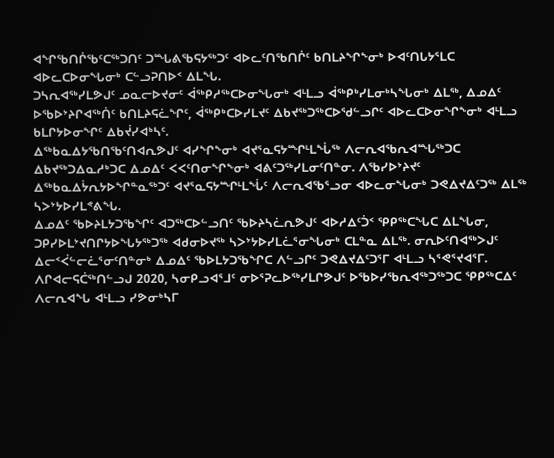ᐊᖏᖃᑎᒌᖃᑦᑕᖅᑐᑎᑦ ᑐᙵᕕᖃᕋᔭᖅᑐᑦ ᐊᐅᓚᑦᑎᖃᑎᒌᑦ ᑲᑎᒪᔨᖏᖕᓂᒃ ᐅᐊᑦᑎᒐᔭᕐᒪᑕ ᐊᐅᓚᑕᐅᓂᖓᓂᒃ ᑕᓪᓗᕈᑎᐅᑉ ᐃᒪᖓ.
ᑐᓴᕆᐊᖅᓯᒪᕗᒍᑦ ᓄᓇᓕᐅᔪᓂᑦ ᐋᖅᑭᓱᖅᑕᐅᓂᖓᓂᒃ ᐊᒻᒪᓗ ᐋᖅᑭᒃᓯᒪᓂᒃᓴᖓᓂᒃ ᐃᒪᖅ, ᐃᓄᐃᑦ ᐅᖃᐅᔾᔨᒋᐊᖅᑏᑦ ᑲᑎᒪᔨᕋᓛᖏᑦ, ᐋᖅᑭᒃᑕᐅᓯᒪᔪᑦ ᐃᑲᔪᖅᑐᖅᑕᐅᖁᓪᓗᒋᑦ ᐊᐅᓚᑕᐅᓂᖏᖕᓂᒃ ᐊᒻᒪᓗ ᑲᒪᒋᔭᐅᓂᖏᑦ ᐃᑲᔫᓯᐊᒃᓴᑦ.
ᐃᖅᑲᓇᐃᔭᖃᑎᖃᑦᑎᐊᕆᕗᒍᑦ ᐊᓯᖏᖕᓂᒃ ᐊᔪᕐᓇᕋᔭᙱᒻᒪᖔᖅ ᐱᓕᕆᐊᖃᕆᐊᙵᖅᑐᑕ ᐃᑲᔪᖅᑐᐃᓇᓱᒃᑐᑕ ᐃᓄᐃᑦ ᐸᐸᑦᑎᓂᖏᖕᓂᒃ ᐊᕕᑦᑐᖅᓯᒪᓂᑦᑎᓐᓂ. ᐱᖃᓯᐅᔾᔨᔪᑦ ᐃᖅᑲᓇᐃᔮᕆᔭᐅᖏᓐᓇᖅᑐᑦ ᐊᔪᕐᓇᕋᔭᙱᒻᒪᖔᑦ ᐱᓕᕆᐊᖃᕐᓗᓂ ᐊᐅᓚᓂᖓᓂᒃ ᑐᕙᐃᔪᐃᑦᑐᖅ ᐃᒪᖅ ᓴᐳᔾᔭᐅᓯᒪᕝᕕᖓ.
ᐃᓄᐃᑦ ᖃᐅᔨᒪᔭᑐᖃᖏᑦ ᐊᑐᖅᑕᐅᓪᓗᑎᑦ ᖃᐅᔨᓴᓛᕆᕗᒍᑦ ᐊᐅᓱᐃᑦᑑᑉ ᕿᑭᖅᑕᖓᑕ ᐃᒪᖓᓂ, ᑐᑭᓯᐅᒪᔾᔪᑎᒋᔭᐅᖓᔭᖅᑐᖅ ᐊᑯᓂᐅᔪᖅ ᓴᐳᔾᔭᐅᓯᒪᓛᕐᓂᖓᓂᒃ ᑕᒪᓐᓇ ᐃᒪᖅ. ᓂᕆᐅᑦᑎᐊᖅᐳᒍᑦ ᐃᓕᑉᐹᓪᓕᓛᕐᓂᑦᑎᓐᓂᒃ ᐃᓄᐃᑦ ᖃᐅᒪᔭᑐᖃᖏᑕ ᐱᓪᓗᒋᑦ ᑐᕙᐃᔪᐃᑦᑐᕐᒥ ᐊᒻᒪᓗ ᓴᕐᕙᕐᔪᐊᕐᒥ.
ᐱᒋᐊᓕᕋᑖᖅᑎᓪᓗᒍ 2020, ᓴᓂᑭᓗᐊᕐᒧᑦ ᓂᐅᕐᕈᓚᐅᖅᓯᒪᒋᕗᒍᑦ ᐅᖃᐅᓯᖃᕆᐊᖅᑐᖅᑐᑕ ᕿᑭᖅᑕᐃᑦ ᐱᓕᕆᐊᖓ ᐊᒻᒪᓗ ᓯᕗᓂᒃᓴᒥ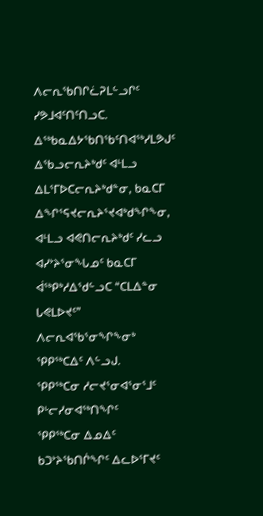ᐱᓕᕆᖃᑎᒋᓛᕈᒪᓪᓗᒋᑦ ᓯᕗᒧᐊᑦᑎᑦᑎᓗᑕ.
ᐃᖅᑲᓇᐃᔭᖃᑎᖃᑦᑎᐊᖅᓯᒪᕗᒍᑦ ᐃᖃᓗᓕᕆᔨᒃᑯᑦ ᐊᒻᒪᓗ ᐃᒪᕐᒥᐅᑕᓕᕆᔨᒃᑯᓐᓂ, ᑲᓇᑕᒥ ᐃᖏᕐᕋᔪᓕᕆᔨᕐᔪᐊᒃᑯᖏᖕᓂ, ᐊᒻᒪᓗ ᐊᕙᑎᓕᕆᔨᒃᑯᑦ ᓯᓚᓗ ᐊᓯᔾᔨᕐᓂᖓᓄᑦ ᑲᓇᑕᒥ ᐋᖅᑭᒃᓱᐃᖁᓪᓗᑕ “ᑕᒪᐃᓐᓂ ᒐᕙᒪᐅᔪᑦ” ᐱᓕᕆᐊᖃᕐᓂᖏᖕᓂᒃ ᕿᑭᖅᑕᐃᑦ ᐱᓪᓗᒍ.
ᕿᑭᖅᑕᓂ ᓱᓕᔪᕐᓂᐊᕐᓂᕐᒧᑦ ᑭᒡᓕᓯᓂᐊᖅᑎᖏᑦ
ᕿᑭᖅᑕᓂ ᐃᓄᐃᑦ ᑲᑐᔾᔨᖃᑎᒌᖏᑦ ᐃᓚᐅᕐᒥᔪᑦ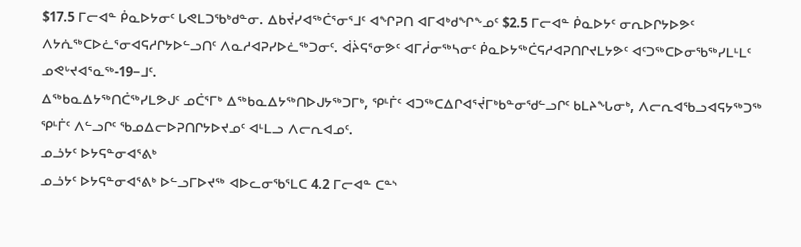$17.5 ᒥᓕᐊᓐ ᑮᓇᐅᔭᓂᑦ ᒐᕙᒪᑐᖃᒃᑯᓐᓂ. ᐃᑲᔫᓯᐊᖅᑖᕐᓂᕐᒧᑦ ᐊᖏᕈᑎ ᐊᒥᐊᒃᑯᖏᖕᓄᑦ $2.5 ᒥᓕᐊᓐ ᑮᓇᐅᔭᑦ ᓂᕆᐅᒋᔭᐅᕗᑦ ᐱᔭᕇᖅᑕᐅᓛᕐᓂᐊᕋᓱᒋᔭᐅᓪᓗᑎᑦ ᐱᓇᓱᐊᕈᓯᐅᓛᖅᑐᓂᑦ. ᐋᔩᕋᕐᓂᕗᑦ ᐊᒥᓲᓂᖅᓴᓂᑦ ᑮᓇᐅᔭᖅᑖᕋᓱᐊᕈᑎᒋᔪᒪᔭᕗᑦ ᐊᑦᑐᖅᑕᐅᓂᖃᖅᓯᒪᒻᒪᑦ ᓄᕙᒡᔪᐊᕐᓇᖅ-19−ᒧᑦ.
ᐃᖅᑲᓇᐃᔭᖅᑎᑖᖅᓯᒪᕗᒍᑦ ᓄᑖᕐᒥᒃ ᐃᖅᑲᓇᐃᔭᖅᑎᐅᒍᔭᖅᑐᒥᒃ, ᕿᒻᒦᑦ ᐊᑐᖅᑕᐃᒋᐊᕐᔫᒥᒃᑲᓐᓂᖁᓪᓗᒋᑦ ᑲᒪᔨᖓᓂᒃ, ᐱᓕᕆᐊᖃᓗᐊᕋᔭᖅᑐᖅ ᕿᒻᒦᑦ ᐱᓪᓗᒋᑦ ᖃᓄᐃᓕᐅᕈᑎᒋᔭᐅᔪᓄᑦ ᐊᒻᒪᓗ ᐱᓕᕆᐊᓄᑦ.
ᓄᓘᔭᑦ ᐅᔭᕋᓐᓂᐊᕐᕕᒃ
ᓄᓘᔭᑦ ᐅᔭᕋᓐᓂᐊᕐᕕᒃ ᐅᓪᓗᒥᐅᔪᖅ ᐊᐅᓚᓂᖃᕐᒪᑕ 4.2 ᒥᓕᐊᓐ ᑕᓐᔅ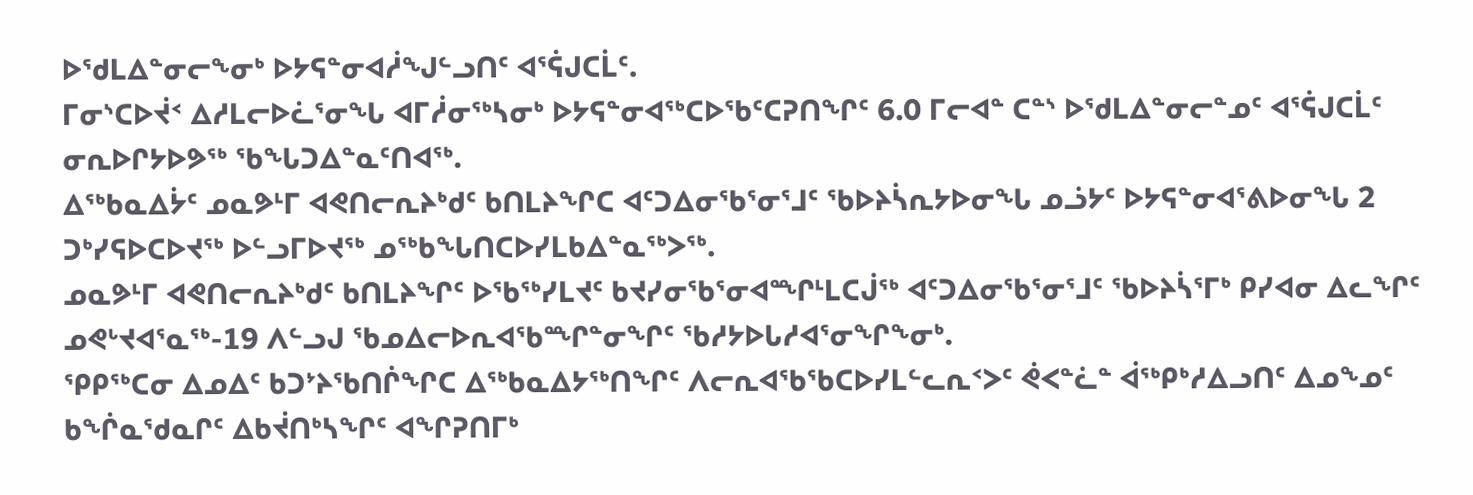ᐅᖁᒪᐃᓐᓂᓕᖕᓂᒃ ᐅᔭᕋᓐᓂᐊᓲᖑᓪᓗᑎᑦ ᐊᕐᕌᒍᑕᒫᑦ.
ᒥᓂᔅᑕᐅᔫᑉ ᐃᓱᒪᓕᐅᓛᕐᓂᖓ ᐊᒥᓲᓂᖅᓴᓂᒃ ᐅᔭᕋᓐᓂᐊᖅᑕᐅᖃᑦᑕᕈᑎᖏᑦ 6.0 ᒥᓕᐊᓐ ᑕᓐᔅ ᐅᖁᒪᐃᓐᓂᓕᓐᓄᑦ ᐊᕐᕌᒍᑕᒫᑦ ᓂᕆᐅᒋᔭᐅᕗᖅ ᖃᖓᑐᐃᓐᓇᑦᑎᐊᖅ.
ᐃᖅᑲᓇᐃᔮᑦ ᓄᓇᕗᒻᒥ ᐊᕙᑎᓕᕆᔨᒃᑯᑦ ᑲᑎᒪᔨᖏᑕ ᐊᑦᑐᐃᓂᖃᕐᓂᕐᒧᑦ ᖃᐅᔨᓵᕆᔭᐅᓂᖓ ᓄᓘᔭᑦ ᐅᔭᕋᓐᓂᐊᕐᕕᐅᓂᖓ 2 ᑐᒃᓯᕋᐅᑕᐅᔪᖅ ᐅᓪᓗᒥᐅᔪᖅ ᓄᖅᑲᖓᑎᑕᐅᓯᒪᑲᐃᓐᓇᖅᐳᖅ.
ᓄᓇᕗᒻᒥ ᐊᕙᑎᓕᕆᔨᒃᑯᑦ ᑲᑎᒪᔨᖏᑦ ᐅᖃᖅᓯᒪᔪᑦ ᑲᔪᓯᓂᖃᕐᓂᐊᙱᒻᒪᑕᒎᖅ ᐊᑦᑐᐃᓂᖃᕐᓂᕐᒧᑦ ᖃᐅᔨᓵᕐᒥᒃ ᑭᓯᐊᓂ ᐃᓚᖏᑦ ᓄᕙᒡᔪᐊᕐᓇᖅ-19 ᐱᓪᓗᒍ ᖃᓄᐃᓕᐅᕆᐊᖃᙱᓐᓂᖏᑦ ᖃᓱᔭᐅᒐᓱᐊᕐᓂᖏᖕᓂᒃ.
ᕿᑭᖅᑕᓂ ᐃᓄᐃᑦ ᑲᑐᔾᔨᖃᑎᒌᖏᑕ ᐃᖅᑲᓇᐃᔭᖅᑎᖏᑦ ᐱᓕᕆᐊᖃᖃᑕᐅᓯᒪᓪᓚᕆᑉᐳᑦ ᕚᐸᓐᓛᓐ ᐋᖅᑭᒃᓱᐃᓗᑎᑦ ᐃᓄᖕᓄᑦ ᑲᖐᓇᖁᓇᒋᑦ ᐃᑲᔫᑎᒃᓴᖏᑦ ᐊᖏᕈᑎᒥᒃ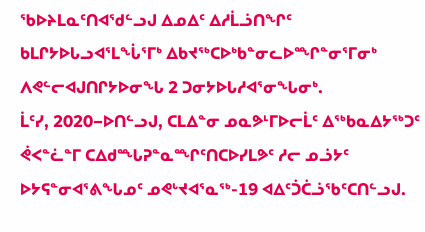ᖃᐅᔨᒪᓇᑦᑎᐊᖁᓪᓗᒍ ᐃᓄᐃᑦ ᐃᓱᒫᓘᑎᖏᑦ ᑲᒪᒋᔭᐅᒐᓗᐊᕐᒪᖔᕐᒥᒃ ᐃᑲᔪᖅᑕᐅᒃᑲᓐᓂᓚᐅᙱᓐᓂᕐᒥᓂᒃ ᐱᕙᓪᓕᐊᒍᑎᒋᔭᐅᓂᖓ 2 ᑐᓂᔭᐅᒐᓱᐊᕐᓂᖓᓂᒃ.
ᒫᑦᓯ, 2020−ᐅᑎᓪᓗᒍ, ᑕᒪᐃᓐᓂ ᓄᓇᕗᒻᒥᐅᓕᒫᑦ ᐃᖅᑲᓇᐃᔭᖅᑐᑦ ᕚᐸᓐᓛᓐᒥ ᑕᐃᑯᙵᕈᓐᓇᙱᑦᑎᑕᐅᓯᒪᕗᑦ ᓱᓕ ᓄᓘᔭᑦ ᐅᔭᕋᓐᓂᐊᕐᕕᖓᓄᑦ ᓄᕙᒡᔪᐊᕐᓇᖅ-19 ᐊᐃᑦᑑᑖᓘᖃᑦᑕᑎᓪᓗᒍ.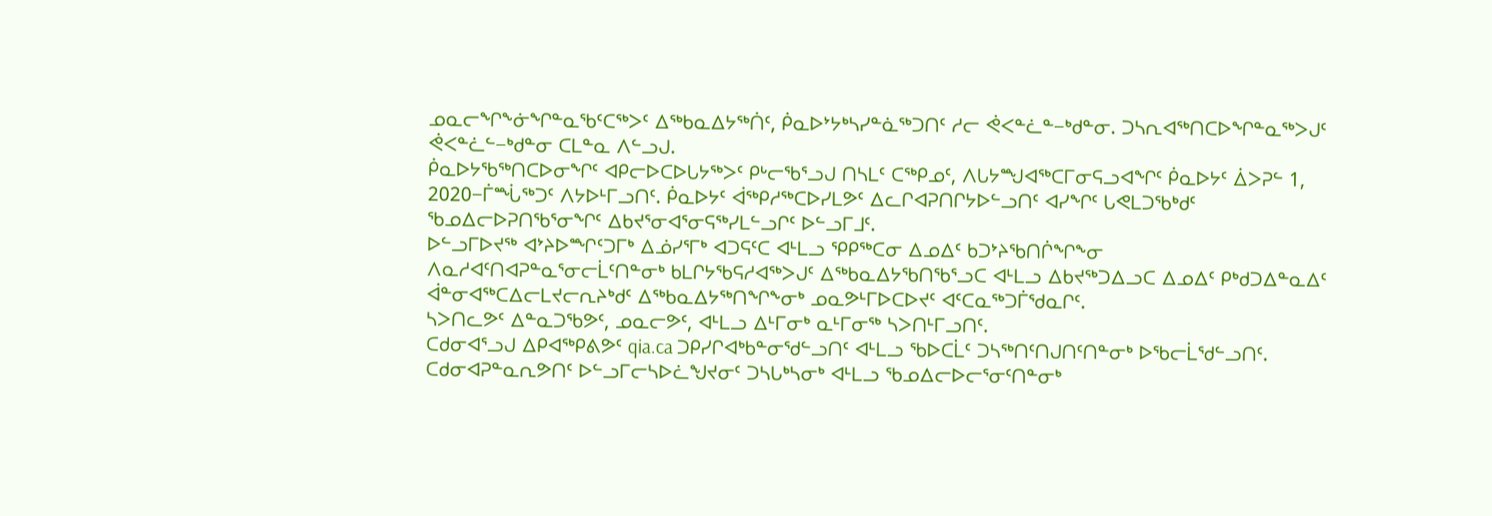ᓄᓇᓕᖏᖕᓃᖏᓐᓇᖃᑦᑕᖅᐳᑦ ᐃᖅᑲᓇᐃᔭᖅᑏᑦ, ᑮᓇᐅᔾᔭᒃᓴᓯᓐᓈᖅᑐᑎᑦ ᓱᓕ ᕚᐸᓐᓛᓐ−ᒃᑯᓐᓂ. ᑐᓴᕆᐊᖅᑎᑕᐅᖏᓐᓇᖅᐳᒍᑦ ᕚᐸᓐᓛᓪ−ᒃᑯᓐᓂ ᑕᒪᓐᓇ ᐱᓪᓗᒍ.
ᑮᓇᐅᔭᖃᖅᑎᑕᐅᓂᖏᑦ ᐊᑭᓕᐅᑕᐅᒐᔭᖅᐳᑦ ᑭᒡᓕᖃᕐᓗᒍ ᑎᓴᒪᑦ ᑕᖅᑭᓄᑦ, ᐱᒐᔭᙳᐊᖅᑕᒥᓂᕋᓗᐊᖏᑦ ᑮᓇᐅᔭᑦ ᐄᐳᕈᓪ 1, 2020−ᒦᙶᖅᑐᑦ ᐱᔭᐅᒻᒥᓗᑎᑦ. ᑮᓇᐅᔭᑦ ᐋᖅᑭᓱᖅᑕᐅᓯᒪᕗᑦ ᐃᓚᒋᐊᕈᑎᒋᔭᐅᓪᓗᑎᑦ ᐊᓯᖏᑦ ᒐᕙᒪᑐᖃᒃᑯᑦ ᖃᓄᐃᓕᐅᕈᑎᖃᕐᓂᖏᑦ ᐃᑲᔪᕐᓂᐊᕐᓂᕋᖅᓯᒪᓪᓗᒋᑦ ᐅᓪᓗᒥᒧᑦ.
ᐅᓪᓗᒥᐅᔪᖅ ᐊᔾᔨᐅᙱᑦᑐᒥᒃ ᐃᓅᓯᕐᒥᒃ ᐊᑐᕋᑦᑕ ᐊᒻᒪᓗ ᕿᑭᖅᑕᓂ ᐃᓄᐃᑦ ᑲᑐᔾᔨᖃᑎᒌᖏᖕᓂ ᐱᓇᓱᐊᑦᑎᐊᕈᓐᓇᕐᓂᓕᒫᑦᑎᓐᓂᒃ ᑲᒪᒋᔭᖃᕋᓱᐊᖅᐳᒍᑦ ᐃᖅᑲᓇᐃᔭᖃᑎᖃᕐᓗᑕ ᐊᒻᒪᓗ ᐃᑲᔪᖅᑐᐃᓗᑕ ᐃᓄᐃᑦ ᑭᒃᑯᑐᐃᓐᓇᐃᑦ ᐋᓐᓂᐊᖅᑕᐃᓕᒪᔪᓕᕆᔨᒃᑯᑦ ᐃᖅᑲᓇᐃᔭᖅᑎᖏᖕᓂᒃ ᓄᓇᕗᒻᒥᐅᑕᐅᔪᑦ ᐊᑦᑕᓇᖅᑐᒦᖁᓇᒋᑦ.
ᓴᐳᑎᓚᕗᑦ ᐃᓐᓇᑐᖃᕗᑦ, ᓄᓇᓕᕗᑦ, ᐊᒻᒪᓗ ᐃᒻᒥᓂᒃ ᓇᒻᒥᓂᖅ ᓴᐳᑎᒻᒥᓗᑎᑦ.
ᑕᑯᓂᐊᕐᓗᒍ ᐃᑭᐊᖅᑭᕕᕗᑦ qia.ca ᑐᑭᓯᒋᐊᒃᑲᓐᓂᖁᓪᓗᑎᑦ ᐊᒻᒪᓗ ᖃᐅᑕᒫᑦ ᑐᓴᖅᑎᑦᑎᒍᑎᑦᑎᓐᓂᒃ ᐅᖃᓕᒫᖁᓪᓗᑎᑦ.
ᑕᑯᓂᐊᕈᓐᓇᕆᕗᑎᑦ ᐅᓪᓗᒥᓕᓴᐅᓛᖑᔪᓂᑦ ᑐᓴᒐᒃᓴᓂᒃ ᐊᒻᒪᓗ ᖃᓄᐃᓕᐅᓕᕐᓂᑦᑎᓐᓂᒃ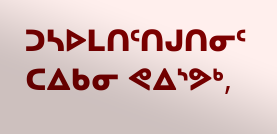ᑐᓴᐅᒪᑎᑦᑎᒍᑎᓂᑦ ᑕᐃᑲᓂ ᕙᐃᔅᕗᒃ,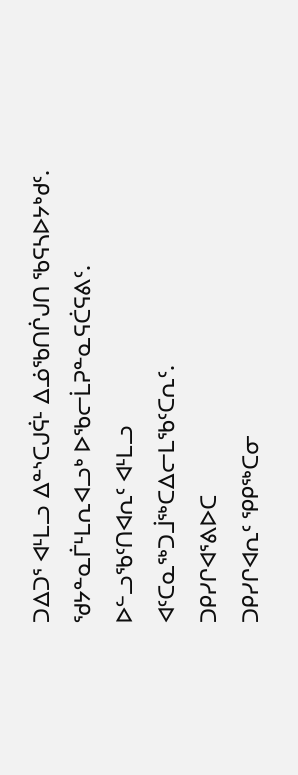ᑐᐃᑐᕐ ᐊᒻᒪᓗ ᐃᓐᔅᑕᒍᕌᒻ ᐃᓅᖃᑎᒌᒍᑎ ᖃᕋᓴᐅᔭᒃᑯᑦ.
ᖁᔭᓐᓇᒦᒻᒪᕆᐊᓗᒃ ᐅᖃᓕᒫᕈᓐᓇᕋᑖᕋᕕᑦ. ᐅᓪᓗᖃᑦᑎᐊᕆᑦ ᐊᒻᒪᓗ ᐊᑦᑕᓇᖅᑐᒨᖅᑕᐃᓕᒪᖃᑦᑕᕆᑦ.
ᑐᑭᓯᒋᐊᕐᕕᐅᑕ
ᑐᑭᓯᒋᐊᕆᑦ ᕿᑭᖅᑕᓂ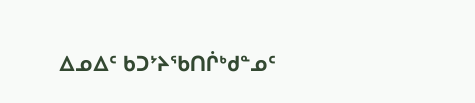ᐃᓄᐃᑦ ᑲᑐᔾᔨᖃᑎᒌᒃᑯᓐᓄᑦ